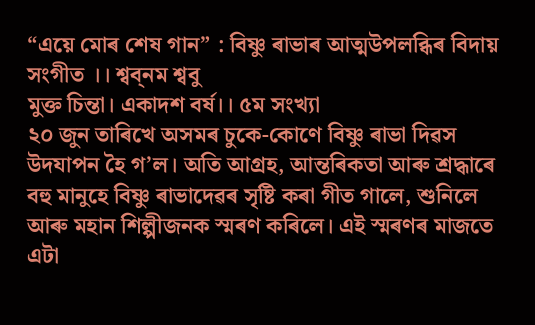“এয়ে মোৰ শেষ গান” : বিষ্ণু ৰাভাৰ আত্মউপলব্ধিৰ বিদায় সংগীত ।। শ্বব্নম শ্ববু
মুক্ত চিন্তা। একাদশ বৰ্ষ।। ৫ম সংখ্যা
২০ জুন তাৰিখে অসমৰ চুকে-কোণে বিষ্ণু ৰাভা দিৱস উদযাপন হৈ গ’ল। অতি আগ্ৰহ, আন্তৰিকতা আৰু শ্ৰদ্ধাৰে বহু মানুহে বিষ্ণু ৰাভাদেৱৰ সৃষ্টি কৰা গীত গালে, শুনিলে আৰু মহান শিল্পীজনক স্মৰণ কৰিলে। এই স্মৰণৰ মাজতে এটা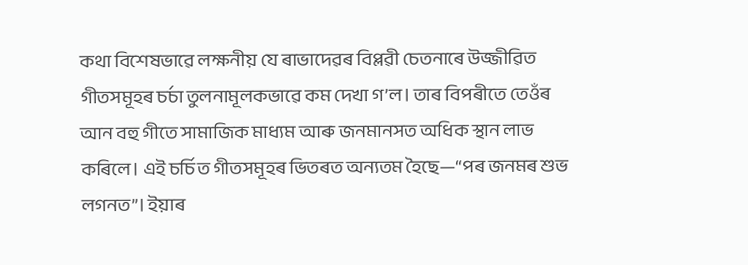কথা বিশেষভাৱে লক্ষনীয় যে ৰাভাদেৱৰ বিপ্লৱী চেতনাৰে উজ্জীৱিত গীতসমূহৰ চৰ্চা তুলনামূলকভাৱে কম দেখা গ’ল। তাৰ বিপৰীতে তেওঁৰ আন বহু গীতে সামাজিক মাধ্যম আৰু জনমানসত অধিক স্থান লাভ কৰিলে। এই চৰ্চিত গীতসমূহৰ ভিতৰত অন্যতম হৈছে—“পৰ জনমৰ শুভ লগনত”। ইয়াৰ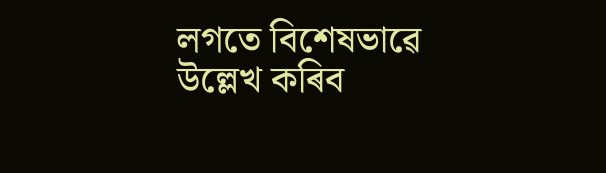লগতে বিশেষভাৱে উল্লেখ কৰিব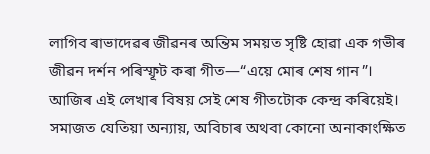লাগিব ৰাভাদেৱৰ জীৱনৰ অন্তিম সময়ত সৃষ্টি হোৱা এক গভীৰ জীৱন দৰ্শন পৰিস্ফূট কৰা গীত—“এয়ে মোৰ শেষ গান”।
আজিৰ এই লেখাৰ বিষয় সেই শেষ গীতটোক কেন্দ্ৰ কৰিয়েই।
সমাজত যেতিয়া অন্যায়, অবিচাৰ অথবা কোনো অনাকাংক্ষিত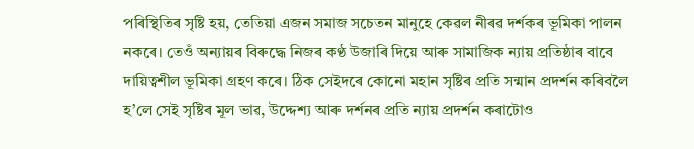পৰিস্থিতিৰ সৃষ্টি হয়, তেতিয়া এজন সমাজ সচেতন মানুহে কেৱল নীৰৱ দৰ্শকৰ ভূমিকা পালন নকৰে। তেওঁ অন্যায়ৰ বিৰুদ্ধে নিজৰ কণ্ঠ উজাৰি দিয়ে আৰু সামাজিক ন্যায় প্ৰতিষ্ঠাৰ বাবে দায়িত্বশীল ভূমিকা গ্ৰহণ কৰে। ঠিক সেইদৰে কোনো মহান সৃষ্টিৰ প্ৰতি সন্মান প্ৰদৰ্শন কৰিবলৈ হ’লে সেই সৃষ্টিৰ মূল ভাৱ, উদ্দেশ্য আৰু দৰ্শনৰ প্ৰতি ন্যায় প্ৰদৰ্শন কৰাটোও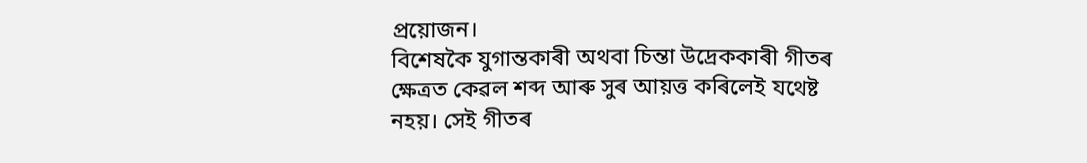প্ৰয়োজন।
বিশেষকৈ যুগান্তকাৰী অথবা চিন্তা উদ্ৰেককাৰী গীতৰ ক্ষেত্ৰত কেৱল শব্দ আৰু সুৰ আয়ত্ত কৰিলেই যথেষ্ট নহয়। সেই গীতৰ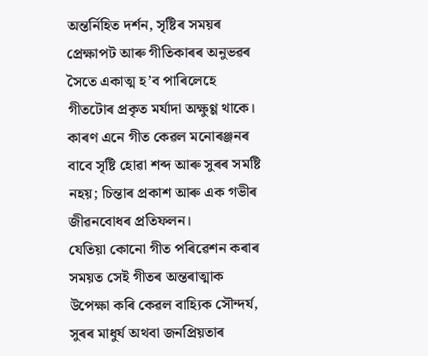অন্তৰ্নিহিত দৰ্শন, সৃষ্টিৰ সময়ৰ প্ৰেক্ষাপট আৰু গীতিকাৰৰ অনুভৱৰ সৈতে একাত্ম হ’ব পাৰিলেহে গীতটোৰ প্ৰকৃত মৰ্যাদা অক্ষুণ্ণ থাকে। কাৰণ এনে গীত কেৱল মনোৰঞ্জনৰ বাবে সৃষ্টি হোৱা শব্দ আৰু সুৰৰ সমষ্টি নহয়; চিন্তাৰ প্ৰকাশ আৰু এক গভীৰ জীৱনবোধৰ প্ৰতিফলন।
যেতিয়া কোনো গীত পৰিৱেশন কৰাৰ সময়ত সেই গীতৰ অন্তৰাত্মাক উপেক্ষা কৰি কেৱল বাহ্যিক সৌন্দৰ্য, সুৰৰ মাধুৰ্য অথবা জনপ্ৰিয়তাৰ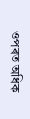ওপৰত অধিক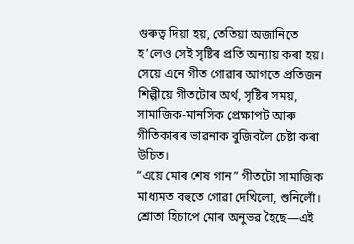গুৰুত্ব দিয়া হয়, তেতিয়া অজানিতে হ’লেও সেই সৃষ্টিৰ প্ৰতি অন্যায় কৰা হয়। সেয়ে এনে গীত গোৱাৰ আগতে প্ৰতিজন শিল্পীয়ে গীতটোৰ অৰ্থ, সৃষ্টিৰ সময়, সামাজিক-মানসিক প্ৰেক্ষাপট আৰু গীতিকাৰৰ ভাৱনাক বুজিবলৈ চেষ্টা কৰা উচিত।
“এয়ে মোৰ শেষ গান” গীতটো সামাজিক মাধ্যমত বহুতে গোৱা দেখিলো, শুনিলোঁ। শ্ৰোতা হিচাপে মোৰ অনুভৱ হৈছে—এই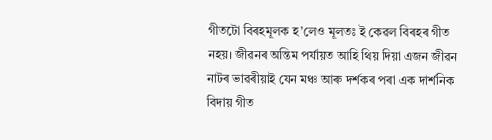গীতটো বিৰহমূলক হ’লেও মূলতঃ ই কেৱল বিৰহৰ গীত নহয়। জীৱনৰ অন্তিম পৰ্যায়ত আহি থিয় দিয়া এজন জীৱন নাটৰ ভাৱৰীয়াই যেন মঞ্চ আৰু দৰ্শকৰ পৰা এক দাৰ্শনিক বিদায় গীত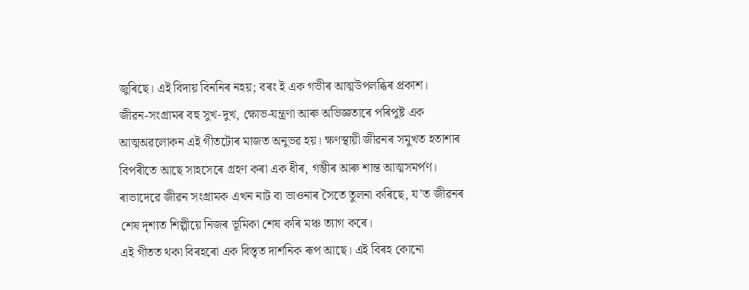জুৰিছে। এই বিদায় বিননিৰ নহয়; বৰং ই এক গভীৰ আত্মউপলব্ধিৰ প্ৰকাশ।
জীৱন-সংগ্ৰামৰ বহু সুখ-দুখ, ক্ষোভ-যন্ত্ৰণা আৰু অভিজ্ঞতাৰে পৰিপুষ্ট এক আত্মঅৱলোকন এই গীতটোৰ মাজত অনুভৱ হয়। ক্ষণস্থায়ী জীৱনৰ সমুখত হতাশাৰ বিপৰীতে আছে সাহসেৰে গ্ৰহণ কৰা এক ধীৰ, গম্ভীৰ আৰু শান্ত আত্মসমৰ্পণ। ৰাভাদেৱে জীৱন সংগ্ৰামক এখন নাট বা ভাওনাৰ সৈতে তুলনা কৰিছে, য’ত জীৱনৰ শেষ দৃশ্যত শিল্পীয়ে নিজৰ ভূমিকা শেষ কৰি মঞ্চ ত্যাগ কৰে।
এই গীতত থকা বিৰহৰো এক বিস্তৃত দাৰ্শনিক ৰূপ আছে। এই বিৰহ কোনো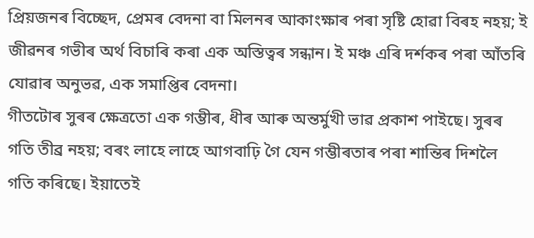প্ৰিয়জনৰ বিচ্ছেদ, প্ৰেমৰ বেদনা বা মিলনৰ আকাংক্ষাৰ পৰা সৃষ্টি হোৱা বিৰহ নহয়; ই জীৱনৰ গভীৰ অৰ্থ বিচাৰি কৰা এক অস্তিত্বৰ সন্ধান। ই মঞ্চ এৰি দৰ্শকৰ পৰা আঁতৰি যোৱাৰ অনুভৱ, এক সমাপ্তিৰ বেদনা।
গীতটোৰ সুৰৰ ক্ষেত্ৰতো এক গম্ভীৰ, ধীৰ আৰু অন্তৰ্মুখী ভাৱ প্ৰকাশ পাইছে। সুৰৰ গতি তীব্ৰ নহয়; বৰং লাহে লাহে আগবাঢ়ি গৈ যেন গম্ভীৰতাৰ পৰা শান্তিৰ দিশলৈ গতি কৰিছে। ইয়াতেই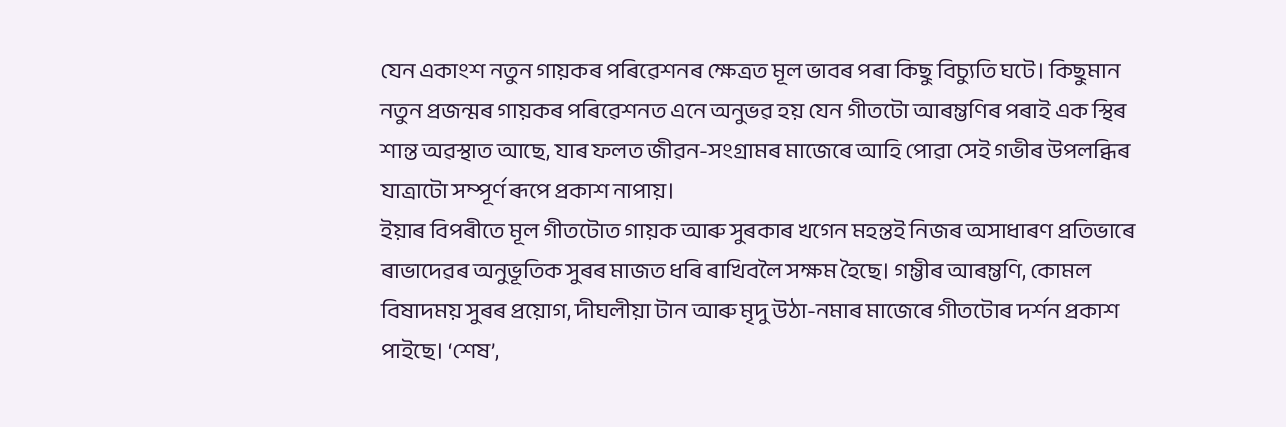যেন একাংশ নতুন গায়কৰ পৰিৱেশনৰ ক্ষেত্ৰত মূল ভাবৰ পৰা কিছু বিচ্যুতি ঘটে। কিছুমান নতুন প্ৰজন্মৰ গায়কৰ পৰিৱেশনত এনে অনুভৱ হয় যেন গীতটো আৰম্ভণিৰ পৰাই এক স্থিৰ শান্ত অৱস্থাত আছে, যাৰ ফলত জীৱন-সংগ্ৰামৰ মাজেৰে আহি পোৱা সেই গভীৰ উপলব্ধিৰ যাত্ৰাটো সম্পূৰ্ণ ৰূপে প্ৰকাশ নাপায়।
ইয়াৰ বিপৰীতে মূল গীতটোত গায়ক আৰু সুৰকাৰ খগেন মহন্তই নিজৰ অসাধাৰণ প্ৰতিভাৰে ৰাভাদেৱৰ অনুভূতিক সুৰৰ মাজত ধৰি ৰাখিবলৈ সক্ষম হৈছে। গম্ভীৰ আৰম্ভণি, কোমল বিষাদময় সুৰৰ প্ৰয়োগ, দীঘলীয়া টান আৰু মৃদু উঠা-নমাৰ মাজেৰে গীতটোৰ দৰ্শন প্ৰকাশ পাইছে। ‘শেষ’,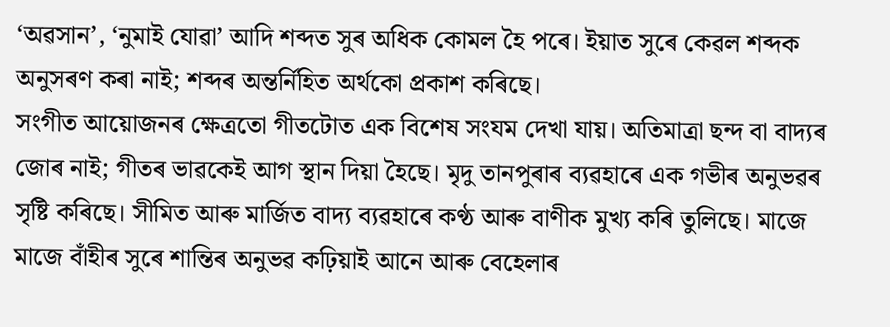‘অৱসান’, ‘নুমাই যোৱা’ আদি শব্দত সুৰ অধিক কোমল হৈ পৰে। ইয়াত সুৰে কেৱল শব্দক অনুসৰণ কৰা নাই; শব্দৰ অন্তৰ্নিহিত অৰ্থকো প্ৰকাশ কৰিছে।
সংগীত আয়োজনৰ ক্ষেত্ৰতো গীতটোত এক বিশেষ সংযম দেখা যায়। অতিমাত্ৰা ছন্দ বা বাদ্যৰ জোৰ নাই; গীতৰ ভাৱকেই আগ স্থান দিয়া হৈছে। মৃদু তানপুৰাৰ ব্যৱহাৰে এক গভীৰ অনুভৱৰ সৃষ্টি কৰিছে। সীমিত আৰু মাৰ্জিত বাদ্য ব্যৱহাৰে কণ্ঠ আৰু বাণীক মুখ্য কৰি তুলিছে। মাজে মাজে বাঁহীৰ সুৰে শান্তিৰ অনুভৱ কঢ়িয়াই আনে আৰু বেহেলাৰ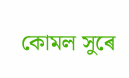কোমল সুৰে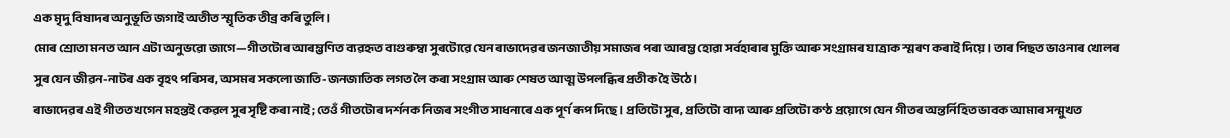এক মৃদু বিষাদৰ অনুভূতি জগাই অতীত স্মৃতিক তীব্ৰ কৰি তুলি।
মোৰ শ্ৰোতা মনত আন এটা অনুভৱো জাগে—গীতটোৰ আৰম্ভণিত ব্যৱহৃত বাগুৰুম্বা সুৰটোৱে যেন ৰাভাদেৱৰ জনজাতীয় সমাজৰ পৰা আৰম্ভ হোৱা সৰ্বহাৰাৰ মুক্তি আৰু সংগ্ৰামৰ যাত্ৰাক স্মৰণ কৰাই দিয়ে। তাৰ পিছত ভাওনাৰ খোলৰ সুৰ যেন জীৱন-নাটৰ এক বৃহৎ পৰিসৰ, অসমৰ সকলো জাতি-জনজাতিক লগত লৈ কৰা সংগ্ৰাম আৰু শেষত আত্ম উপলব্ধিৰ প্ৰতীক হৈ উঠে।
ৰাভাদেৱৰ এই গীতত খগেন মহন্তই কেৱল সুৰ সৃষ্টি কৰা নাই; তেওঁ গীতটোৰ দৰ্শনক নিজৰ সংগীত সাধনাৰে এক পূৰ্ণ ৰূপ দিছে। প্ৰতিটো সুৰ, প্ৰতিটো বাদ্য আৰু প্ৰতিটো কণ্ঠ প্ৰয়োগে যেন গীতৰ অন্তৰ্নিহিত ভাবক আমাৰ সন্মুখত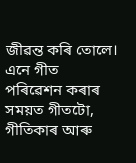জীৱন্ত কৰি তোলে।
এনে গীত পৰিৱেশন কৰাৰ সময়ত গীতটো, গীতিকাৰ আৰু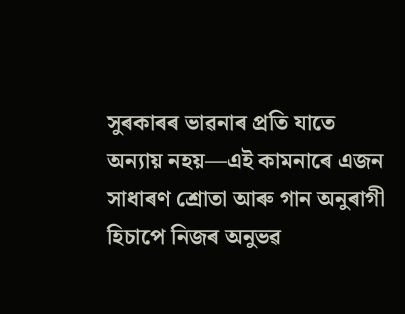সুৰকাৰৰ ভাৱনাৰ প্ৰতি যাতে অন্যায় নহয়—এই কামনাৰে এজন সাধাৰণ শ্ৰোতা আৰু গান অনুৰাগী হিচাপে নিজৰ অনুভৱ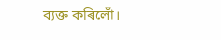ব্যক্ত কৰিলোঁ।